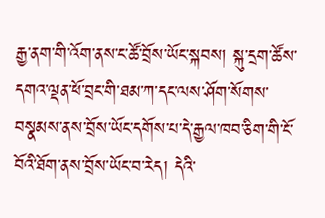རྒྱ་ནག་གི་འོག་ནས་ང་ཚོ་བྲོས་ཡོང་སྐབས། སྐུ་དྲག་ཚོས་དགའ་ལྡན་ཕོ་བྲང་གི་ཐམ་ཀ་དང་ལས་ཤོག་སོགས་བསྣམས་ནས་བྲོས་ཡོང་དགོས་པ་དེ་རྒྱལ་ཁབ་ཅིག་གི་ངོ་བོའི་ཐོག་ནས་བྲོས་ཡོང་བ་རེད། དེའི་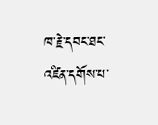ཁ་རྗེ་དབང་ཐང་འཛིན་དགོས་པ་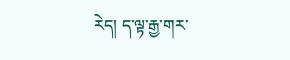རེད། ད་ལྟ་རྒྱ་གར་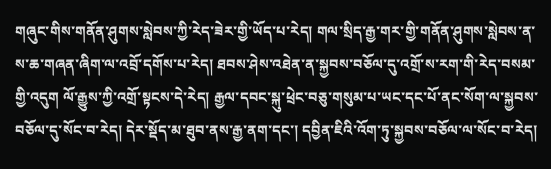གཞུང་གིས་གནོན་ཤུགས་སླེབས་ཀྱི་རེད་ཟེར་གྱི་ཡོད་པ་རེད། གལ་སྲིད་རྒྱ་གར་གྱི་གནོན་ཤུགས་སླེབས་ན་ས་ཆ་གཞན་ཞིག་ལ་འབྲོ་དགོས་པ་རེད། ཐབས་ཤེས་འཐེན་ན་སྐྱབས་བཅོལ་དུ་འགྲོ་ས་རག་གི་རེད་བསམ་གྱི་འདུག ལོ་རྒྱུས་ཀྱི་འགྲོ་སྟངས་དེ་རེད། རྒྱལ་དབང་སྐུ་ཕྲེང་བཅུ་གསུམ་པ་ཡང་དང་པོ་ནང་སོག་ལ་སྐྱབས་བཅོལ་དུ་སོང་བ་རེད། དེར་སྡོད་མ་ཐུབ་ནས་རྒྱ་ནག་དང་། དབྱིན་ཇིའི་འོག་ཏུ་སྐྱབས་བཅོལ་ལ་སོང་བ་རེད།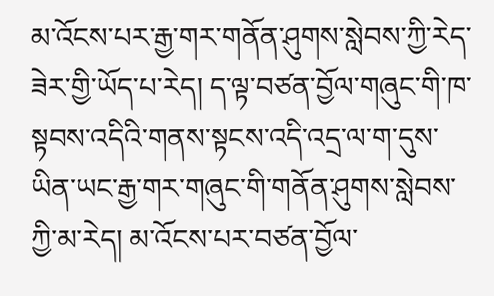མ་འོངས་པར་རྒྱ་གར་གནོན་ཤུགས་སླེབས་ཀྱི་རེད་ཟེར་གྱི་ཡོད་པ་རེད། ད་ལྟ་བཙན་བྱོལ་གཞུང་གི་ཁ་སྟབས་འདིའི་གནས་སྟངས་འདི་འདྲ་ལ་ག་དུས་ཡིན་ཡང་རྒྱ་གར་གཞུང་གི་གནོན་ཤུགས་སླེབས་ཀྱི་མ་རེད། མ་འོངས་པར་བཙན་བྱོལ་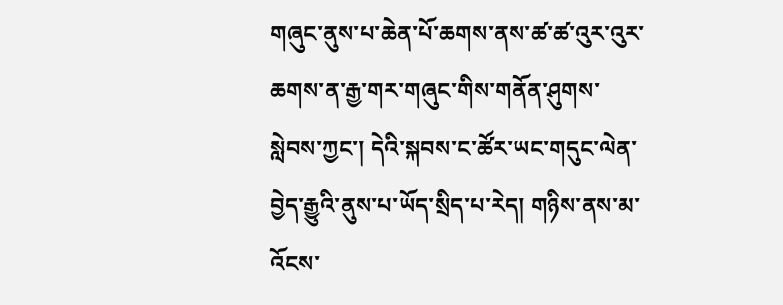གཞུང་ནུས་པ་ཆེན་པོ་ཆགས་ནས་ཚ་ཚ་འུར་འུར་ཆགས་ན་རྒྱ་གར་གཞུང་གིས་གནོན་ཤུགས་སླེབས་ཀྱང་། དེའི་སྐབས་ང་ཚོར་ཡང་གདུང་ལེན་བྱེད་རྒྱུའི་ནུས་པ་ཡོད་སྲིད་པ་རེད། གཉིས་ནས་མ་འོངས་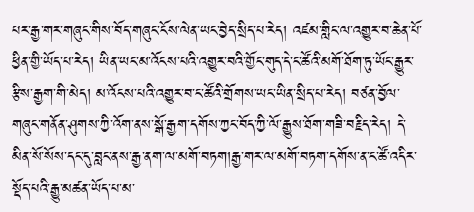པར་རྒྱ་གར་གཞུང་གིས་བོད་གཞུང་ངོས་ལེན་ཡང་བྱེད་སྲིད་པ་རེད། འཛམ་གླིང་ལ་འགྱུར་བ་ཆེན་པོ་ཕྱིན་གྱི་ཡོད་པ་རེད། ཡིན་ཡང་མ་འོངས་པའི་འགྱུར་བའི་གྱོང་གུད་དེ་ང་ཚོའི་མགོ་ཐོག་ཏུ་ཡོང་རྒྱུར་རྩིས་རྒྱག་གི་མེད། མ་འོངས་པའི་འགྱུར་བ་ང་ཚོའི་གྲོགས་ཡང་ཡིན་སྲིད་པ་རེད། བཙན་བྱོལ་གཞུང་གནོན་ཤུགས་ཀྱི་འོག་ནས་སྒོ་རྒྱག་དགོས་ཀྱང་བོད་ཀྱི་ལོ་རྒྱུས་ཐོག་གཟི་བརྗིད་རེད། དེ་མིན་སོ་སོས་དང་དུ་བླང་ནས་རྒྱ་ནག་ལ་མགོ་བཏག།རྒྱ་གར་ལ་མགོ་བཏག་དགོས་ན་ང་ཚོ་འདིར་སྡོད་པའི་རྒྱུ་མཚན་ཡོད་པ་མ་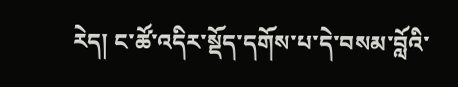རེད། ང་ཚོ་འདིར་སྡོད་དགོས་པ་དེ་བསམ་བློའི་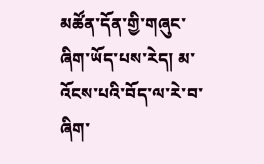མཚོན་དོན་གྱི་གཞུང་ཞིག་ཡོད་པས་རེད། མ་འོངས་པའི་བོད་ལ་རེ་བ་ཞིག་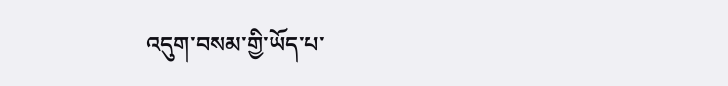འདུག་བསམ་གྱི་ཡོད་པ་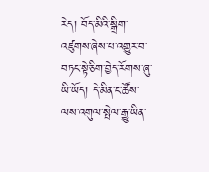རེད། བོད་མིའི་སྒྲིག་འཛུགས་ཞེས་པ་འགྱུར་བ་བཏང་སྟེ་ཅིག་བྱེད་རོགས་ཞུ་ཡི་ཡོད། དེ་མིན་ང་ཚོས་ལས་འགུལ་སྤེལ་རྒྱུ་ཡིན་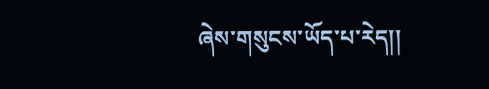ཞེས་གསུངས་ཡོད་པ་རེད།།